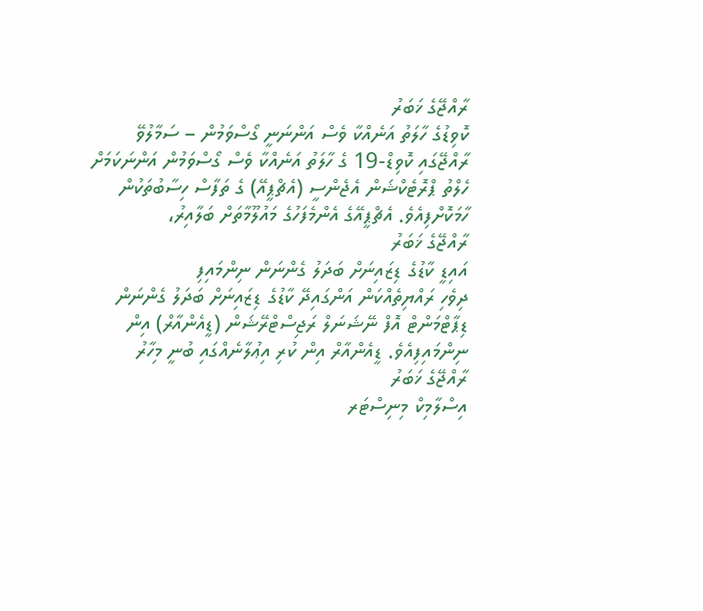ރާއްޖޭގެ ޚަބަރު
ކޮވިޑުގެ ހާލަތު އަނެއްކާ ވެސް އަންނަނީ ގޯސްވަމުން – ސަމާލުވޭ
ރާއްޖޭގައި ކޮވިޑް-19 ގެ ހާލަތު އަނެއްކާ ވެސް ގޯސްވަމުން އަންނަކަމަށް ހެލްތު ޕްރޮޓެކްޝަން އެޖެންސީ (އެޗްޕީއޭ) ގެ ތަފާސް ހިސާބުތަކުން ހާމަކޮށްފިއެވެ. އެޗްޕީއޭގެ އެންމެފަހުގެ މައުލޫމާތަށް ބަލާއިރު،
ރާއްޖޭގެ ޚަބަރު
އައިޑީ ކާޑުގެ ޑިޒައިނަށް ބަދަލު ގެންނަން ނިންމައިފި
ދިވެހި ރައްޔިތެއްކަން އަންގައިދޭ ކާޑުގެ ޑިޒައިނަށް ބަދަލު ގެންނަން ޑިޕާޓްމަންޓް އޮފް ނޭޝަނަލް ރަޖިސްޓްރޭޝަން (ޑީއެންއާރް) އިން ނިންމައިފިއެވެ. ޑީއެންއާރް އިން ކުރި އިޢުލާނެއްގައި ބުނީ މިހާރު
ރާއްޖޭގެ ޚަބަރު
އިސްލާމިކް މިނިސްޓަރ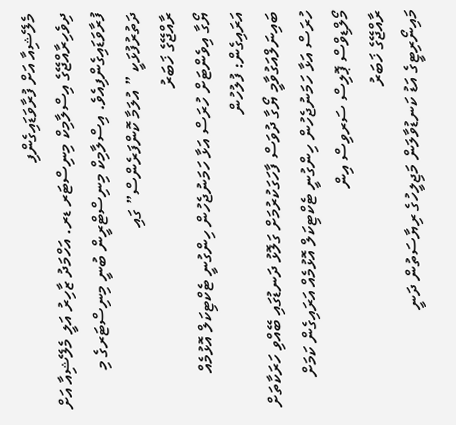މެލޭޝިއާ އަށް ފުރާވަޑައިގެންފި
ދިވެހިރާއްޖޭގެ އިސްލާމިކް މިނިސްޓަރ ޑރ. އަހްމަދު ޒާހިރު އަލީ މެލޭޝިއާ އަށް ފުރާވަޑައިގެންފިއެވެ. އިސްލާމިކް މިނިސްޓްރީން ބުނީ މިނިސްޓަރގެ މި ދަތުރުފުޅަކީ ” އުލަމާ ކޮންފަރެންސް” ގައި
ރާއްޖޭގެ ޚަބަރު
ޔޯގާ އިވެންޓަށް ހުރަސް އަޅާ ހަމަނުޖެހުން ހިންގުނީ ޓެކްޓިކަލް އޮޅުމެއް އަރައިގެން: ފުލުހުން
ބައިނަލްއަގުވާމީ ޔޯގާ ދުވަސް ފާހަގަކުރުމަށް ގަލޮޅު ދަނޑުގައި ބޭއްވި ހަރަކާތަށް ހުރަސް އަޅާ ހަމަނުޖެހުން ހިންގުނީ ޓެކްޓިކަލް އޮޅުމެއް އަރައިގެން ކަމަށް މޯލްޑިވްސް ޕޮލިސް ސަރވިސް އިން
ރާއްޖޭގެ ޚަބަރު
މައިނޯރިޓީގެ އަޑު ކަނޑުވާލަން މަޖިލީހުގެ ރިޔާސަތުން ދަނީ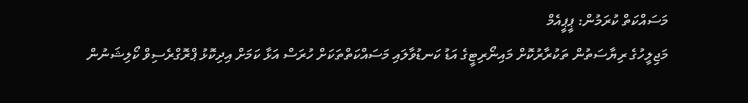މަސައްކަތް ކުރަމުން: ޕީޕީއެމް
މަޖިލީހުގެ ރިޔާސަތުން ތަކުރާރުކޮށް މައިނޯރިޓީގެ އަޑު ކަނޑުވާލައި މަސައްކަތްތަކަށް ހުރަސް އަޅާ ކަމަށް އިދިކޮޅު ޕްރޮގްރެސިވް ކޯލިޝަނުން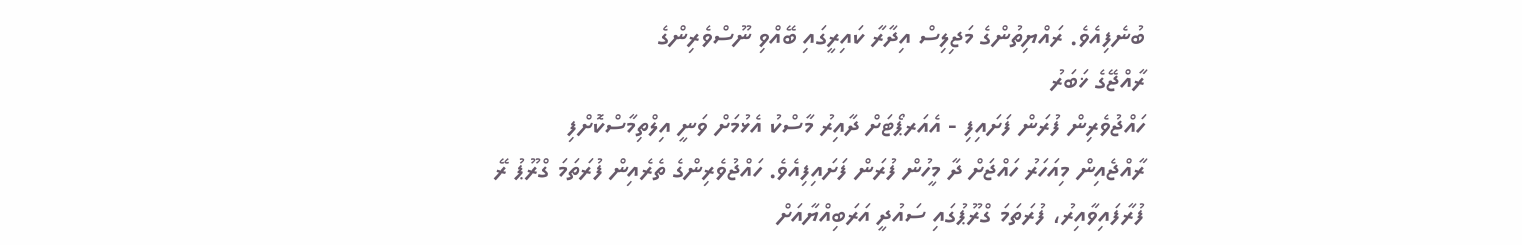ބުނެފިއެވެ. ރައްޔިތުންގެ މަޖިލިސް އިދާރާ ކައިރީގައި ބޭއްވި ނޫސްވެރިންގެ
ރާއްޖޭގެ ޚަބަރު
ހައްޖުވެރިން ފުރަން ފަށައިފި - އެއަރޕޯޓަށް ދާއިރު މާސްކު އެޅުމަށް ވަނީ އިލްތިމާސްކޮށްފި
ރާއްޖެއިން މިއަހަރު ހައްޖަށް ދާ މީހުން ފުރަން ފަށައިފިއެވެ. ހައްޖުވެރިންގެ ތެރެއިން ފުރަތަމަ ގްރޫޕު ރޭ ފުރާފައިވާއިރު، ފުރަތަމަ ގްރޫޕުގައި ސައުދީ އަރަބިއްޔާއަށް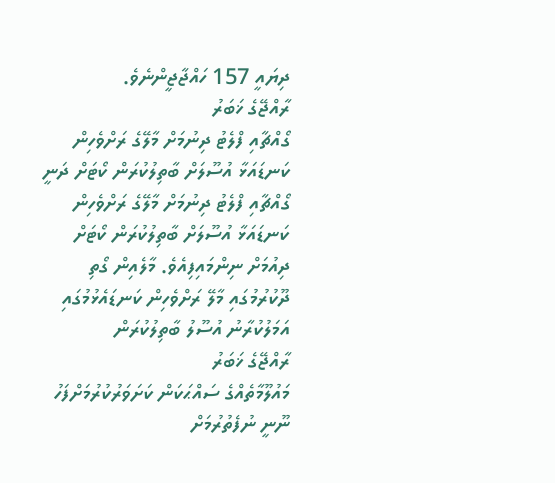ދިޔައީ 157 ހައްޖާޖީންނެވެ.
ރާއްޖޭގެ ޚަބަރު
ގޯއްޗާއި ފްލެޓު ދިނުމަށް މާލޭގެ ރަށްވެހިން ކަނޑައަޅާ އުސޫލަށް ބާތިލުކުރަން ކޯޓަށް ދަނީ
ގޯއްޗާއި ފްލެޓު ދިނުމަށް މާލޭގެ ރަށްވެހިން ކަނޑައަޅާ އުސޫލަށް ބާތިލުކުރަން ކޯޓަށް ދިއުމަށް ނިންމައިފިއެވެ. މާލެއިން ގޯތި ދޫކުރުމުގައި މާލޭ ރަށްވެހިން ކަނޑައެޅުމުގައި އަމަލުކުރާނު އުސޫލު ބާތިލުކުރަން
ރާއްޖޭގެ ޚަބަރު
މައުލޫމާތެއްގެ ސައްޙަކަން ކަށަވަރުކުރުމަށްފަހު ނޫނީ ނުފެތުރުމަށް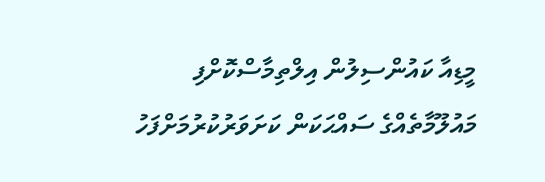މީޑިއާ ކައުންސިލުން އިލްތިމާސްކޮށްފި
މައުލޫމާތެއްގެ ސައްޙަކަން ކަށަވަރުކުރުމަށްފަހު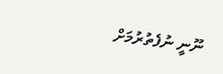ނޫނީ ނުފެތުރުމަށް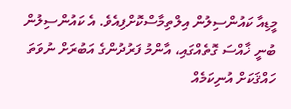މީޑިއާ ކައުންސިލުން އިލްތިމާސްކޮށްފިއެވެ. އެ ކައުންސިލުން ބުނީ ޚާއްސަ ގޮތެއްގައި، އާންމު ފަރުދުންގެ އަބުރަށް ނުވަތަ ހައްޤަކަށް އުނިކަމެއް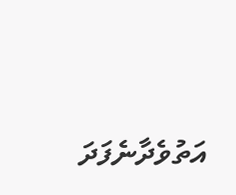އަތުވެދާނެފަދަ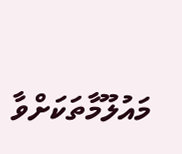މައުލޫމާތަކަށްވާ